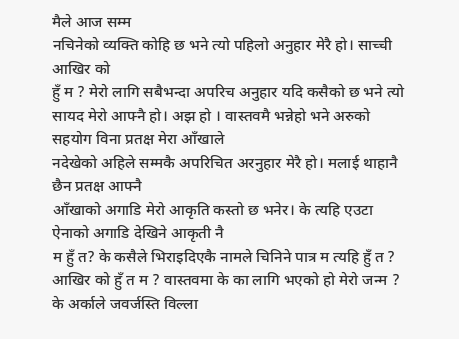मैले आज सम्म
नचिनेको व्यक्ति कोहि छ भने त्यो पहिलो अनुहार मेरै हो। साच्ची आखिर को
हुँ म ? मेरो लागि सबैभन्दा अपरिच अनुहार यदि कसैको छ भने त्यो सायद मेरो आफ्नै हो। अझ हो । वास्तवमै भन्नेहो भने अरुको सहयोग विना प्रतक्ष मेरा आँखाले
नदेखेको अहिले सम्मकै अपरिचित अरनुहार मेरै हो। मलाई थाहानै छैन प्रतक्ष आफ्नै
आँखाको अगाडि मेरो आकृति कस्तो छ भनेर। के त्यहि एउटा ऐनाको अगाडि देखिने आकृती नै
म हुँ त? के कसैले भिराइदिएकै नामले चिनिने पात्र म त्यहि हुँ त ?
आखिर को हुँ त म ? वास्तवमा के का लागि भएको हो मेरो जन्म ? के अर्काले जवर्जस्ति विल्ला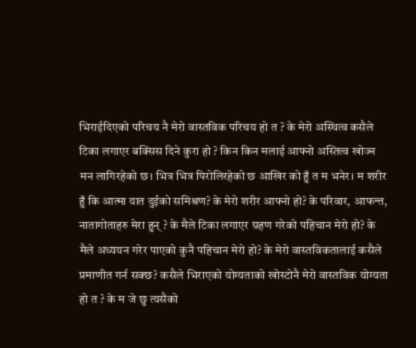भिराईदिएको परिचय नै मेरो वास्तविक परिचय हो त ? के मेरो अस्थित्व कसैले टिका लगाएर बक्सिस दिने कुरा हो ? किन किन मलाई आफ्नो अस्तित्व खोज्न मन लागिरहेको छ। भित्र भित्र पिरोलिरहेको छ आखिर को हुँ त म भनेर। म शरीर हुँ कि आत्मा यात दुईको समिश्रण? के मेरो शरीर आफ्नो हो? के परिवार, आफन्त, नातागोताहरु मेरा हुन् ? के मैले टिका लगाएर ग्रहण गरेको पहिचान मेरो हो? के मैले अध्ययन गरेर पाएको कुनै पहिचान मेरो हो? के मेरो वास्तविकतालाई कसैले प्रमाणीत गर्न सक्छ? कसैले भिराएको योग्यताको खोस्टोनै मेरो वास्तविक योग्यता हो त ? के म जे छु त्यसैको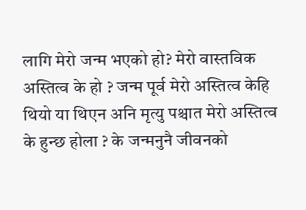लागि मेरो जन्म भएको हो? मेरो वास्तविक अस्तित्व के हो ? जन्म पूर्व मेरो अस्तित्व केहि थियो या थिएन अनि मृत्यु पश्चात मेरो अस्तित्व के हुन्छ होला ? के जन्मनुनै जीवनको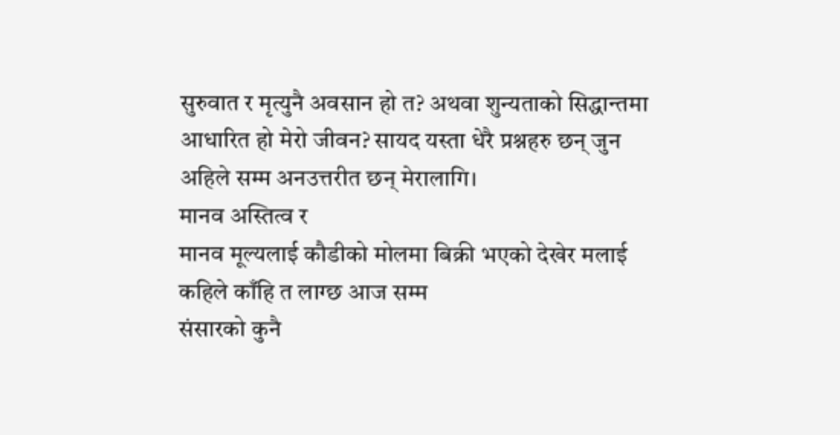सुरुवात र मृत्युनै अवसान हो त? अथवा शुन्यताको सिद्धान्तमा आधारित हो मेरो जीवन? सायद यस्ता धेरै प्रश्नहरु छन् जुन अहिले सम्म अनउत्तरीत छन् मेरालागि।
मानव अस्तित्व र
मानव मूल्यलाई कौडीको मोलमा बिक्री भएको देखेर मलाई कहिले काँहि त लाग्छ आज सम्म
संसारको कुनै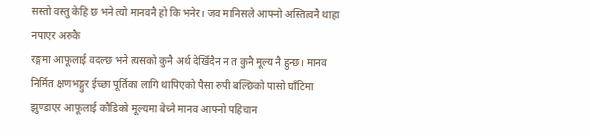सस्तो वस्तु केहि छ भने त्यो मानवनै हो कि भनेर। जव मानिसले आफ्नो अस्तित्वनै थाहा नपाएर अरुकै
रङ्गमा आफूलाई वदल्छ भने त्यसको कुनै अर्थ देखिँदैन न त कुनै मूल्य नै हुन्छ। मानव
निर्मित क्षणभङ्गुर ईच्छा पूर्तिका लागि थापिएको पैसा रुपी बल्छिको पासो घाँटिमा
झुण्डाएर आफूलाई कौडिको मूल्यमा बेच्ने मानव आफ्नो पहिचान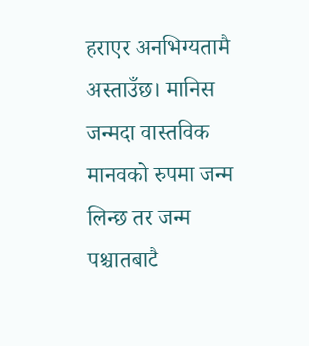हराएर अनभिग्यतामै
अस्ताउँछ। मानिस जन्मदा वास्तविक मानवको रुपमा जन्म लिन्छ तर जन्म पश्चातबाटै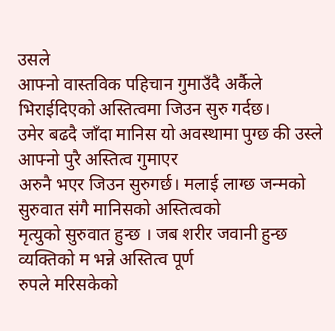उसले
आफ्नो वास्तविक पहिचान गुमाउँदै अर्कैले भिराईदिएको अस्तित्वमा जिउन सुरु गर्दछ।
उमेर बढदै जाँदा मानिस यो अवस्थामा पुग्छ की उस्ले आफ्नो पुरै अस्तित्व गुमाएर
अरुनै भएर जिउन सुरुगर्छ। मलाई लाग्छ जन्मको सुरुवात संगै मानिसको अस्तित्वको
मृत्युको सुरुवात हुन्छ । जब शरीर जवानी हुन्छ व्यक्तिको म भन्ने अस्तित्व पूर्ण
रुपले मरिसकेको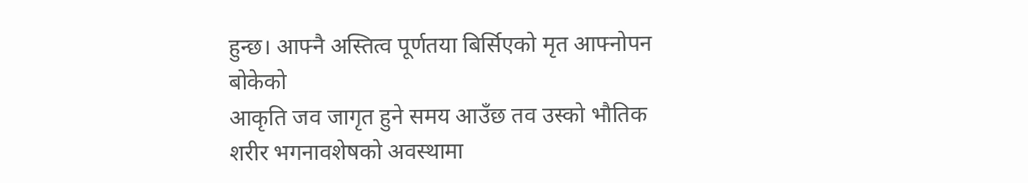हुन्छ। आफ्नै अस्तित्व पूर्णतया बिर्सिएको मृत आफ्नोपन बोकेको
आकृति जव जागृत हुने समय आउँछ तव उस्को भौतिक शरीर भगनावशेषको अवस्थामा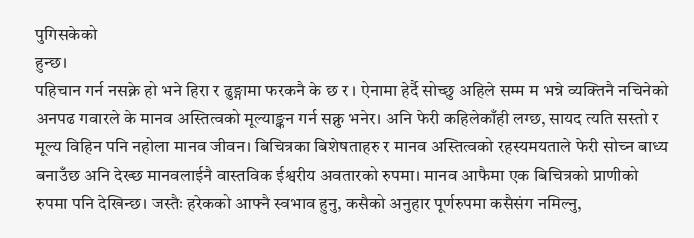पुगिसकेको
हुन्छ।
पहिचान गर्न नसक्ने हो भने हिरा र ढुङ्गामा फरकनै के छ र । ऐनामा हेर्दै सोच्छु अहिले सम्म म भन्ने व्यक्तिनै नचिनेको अनपढ गवारले के मानव अस्तित्वको मूल्याङ्कन गर्न सक्नु भनेर। अनि फेरी कहिलेकाँही लग्छ, सायद त्यति सस्तो र मूल्य विहिन पनि नहोला मानव जीवन। बिचित्रका बिशेषताहरु र मानव अस्तित्वको रहस्यमयताले फेरी सोच्न बाध्य बनाउँछ अनि देख्छ मानवलाईनै वास्तविक ईश्वरीय अवतारको रुपमा। मानव आफैमा एक बिचित्रको प्राणीको रुपमा पनि देखिन्छ। जस्तैः हरेकको आफ्नै स्वभाव हुनु, कसैको अनुहार पूर्णरुपमा कसैसंग नमिल्नु,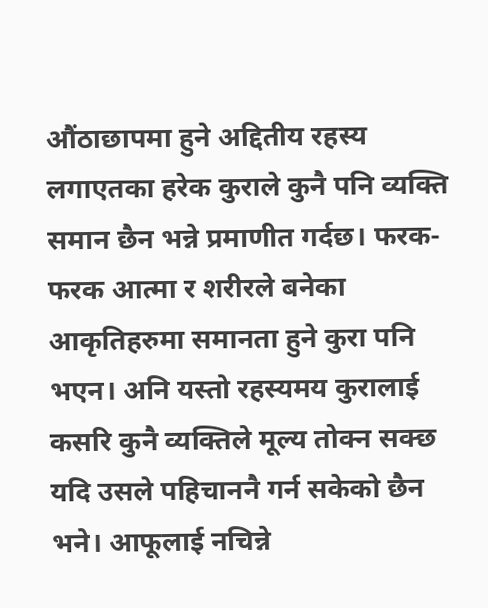औंठाछापमा हुने अद्दितीय रहस्य लगाएतका हरेक कुराले कुनै पनि व्यक्ति समान छैन भन्ने प्रमाणीत गर्दछ। फरक-फरक आत्मा र शरीरले बनेका आकृतिहरुमा समानता हुने कुरा पनि भएन। अनि यस्तो रहस्यमय कुरालाई कसरि कुनै व्यक्तिले मूल्य तोक्न सक्छ यदि उसले पहिचाननै गर्न सकेको छैन भने। आफूलाई नचिन्ने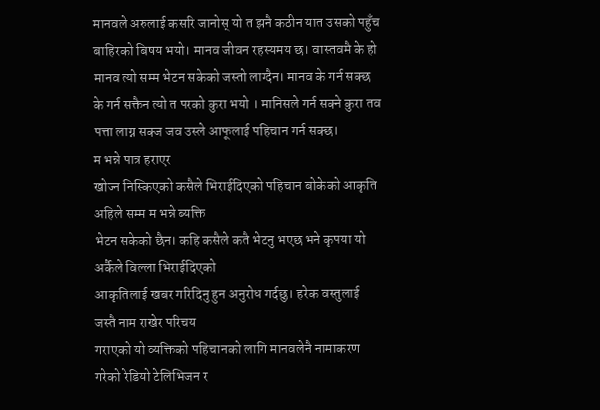मानवले अरुलाई कसरि जानोस् यो त झनै कठीन यात उसको पहुँच बाहिरको बिषय भयो। मानव जीवन रहस्यमय छ। वास्तवमै के हो मानव त्यो सम्म भेटन सकेको जस्तो लाग्दैन। मानव के गर्न सक्छ के गर्न सक्तैन त्यो त परको कुरा भयो । मानिसले गर्न सक्ने कुरा तव पत्ता लाग्न सक्ज जव उस्ले आफूलाई पहिचान गर्न सक्छ।
म भन्ने पात्र हराएर
खोज्न निस्किएको कसैले भिराईदिएको पहिचान बोकेको आकृति अहिले सम्म म भन्ने ब्यक्ति
भेटन सकेको छैन। कहि कसैले कतै भेटनु भएछ भने कृपया यो अर्कैले विल्ला भिराईदिएको
आकृतिलाई खबर गरिदिनु हुन अनुरोध गर्दछु। हरेक वस्तुलाई जस्तै नाम राखेर परिचय
गराएको यो व्यक्तिको पहिचानको लागि मानवलेनै नामाकरण गरेको रेडियो टेलिभिजन र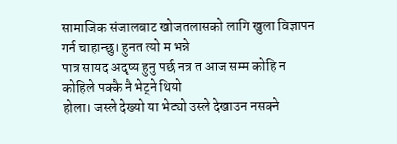सामाजिक संजालबाट खोजतलासको लागि खुला विज्ञापन गर्न चाहान्छु। हुनत त्यो म भन्ने
पात्र सायद अदृष्य हुनु पर्छ नत्र त आज सम्म कोहि न कोहिले पक्कै नै भेट्ने थियो
होला। जस्ले देख्यो या भेट्यो उस्ले देखाउन नसक्ने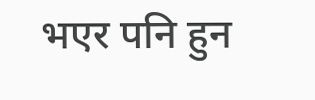भएर पनि हुन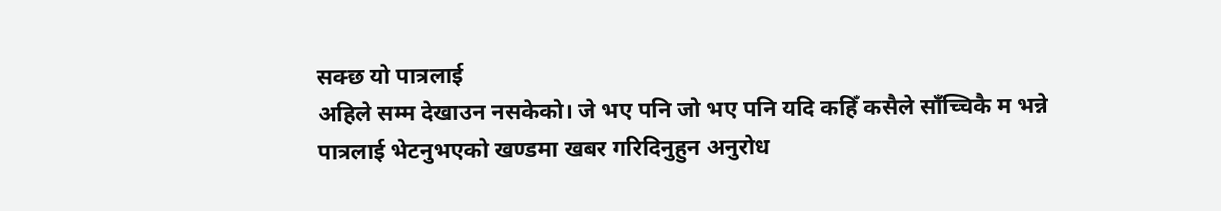सक्छ यो पात्रलाई
अहिले सम्म देखाउन नसकेको। जे भए पनि जो भए पनि यदि कहिँ कसैले साँच्चिकै म भन्ने पात्रलाई भेटनुभएको खण्डमा खबर गरिदिनुहुन अनुरोध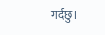गर्दछु।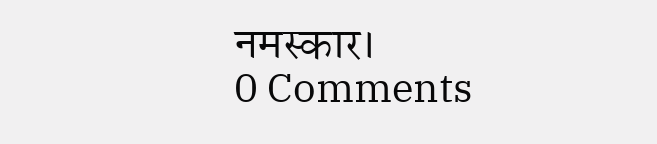नमस्कार।
0 Comments